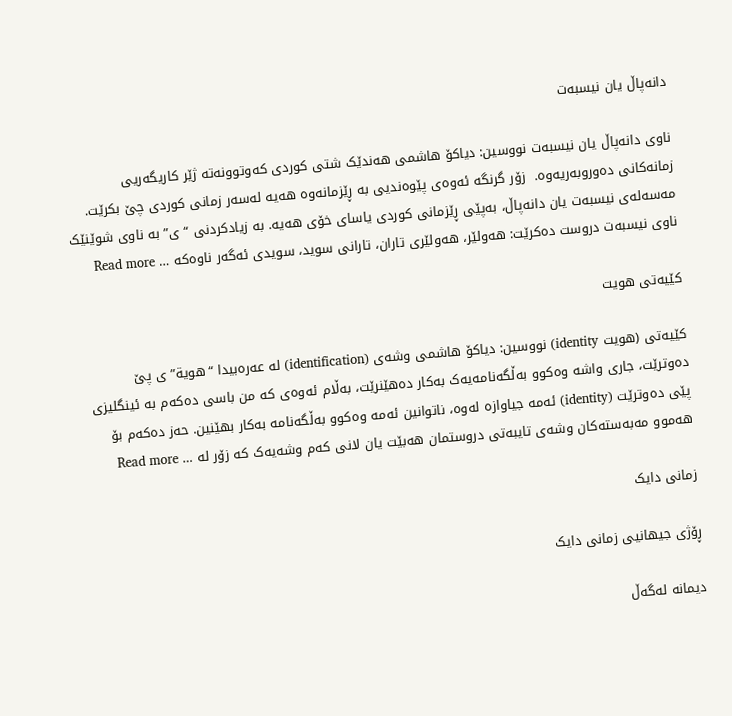دانەپاڵ یان نیسبەت

ناوی دانەپاڵ یان نیسبەت نووسین: دیاکۆ هاشمی هەندێک شتی کوردی کەوتوونەتە ژێر کاریگەریی زمانەکانی دەوروبەریەوە.  زۆر گرنگە ئەوەی پێوەندیی بە ڕێزمانەوە هەیە لەسەر زمانی کوردی چێ بکرێت. مەسەلەی نیسبەت یان دانەپاڵ، بەپێی ڕێزمانی کوردی یاسای خۆی هەیە. بە زیادکردنی “ی” بە ناوی شوێنێک ناوی نیسبەت دروست دەکرێت: هەولێر، هەولێری تاران، تارانی سوید، سویدی ئەگەر ناوەکە … Read more

کێیەتی هویت

کێیەتی (هویت identity) نووسین: دیاکۆ هاشمی وشەی (identification) لە عەرەبیدا “هویة”ی پێ دەوترێت، جاری واشە وەکوو بەڵگەنامەیەک بەکار دەهێنرێت، بەڵام ئەوەی کە من باسی دەکەم بە ئینگلیزی پێی دەوترێت (identity) ئەمە جیاوازە لەوە، ناتوانین ئەمە وەکوو بەڵگەنامە بەکار بهێنین. حەز دەکەم بۆ هەموو مەبەستەکان وشەی تایبەتی دروستمان هەبێت یان لانی کەم وشەیەک کە زۆر لە … Read more

زمانی دایک

ڕۆژی جیهانیی زمانی دایک

دیمانە لەگەڵ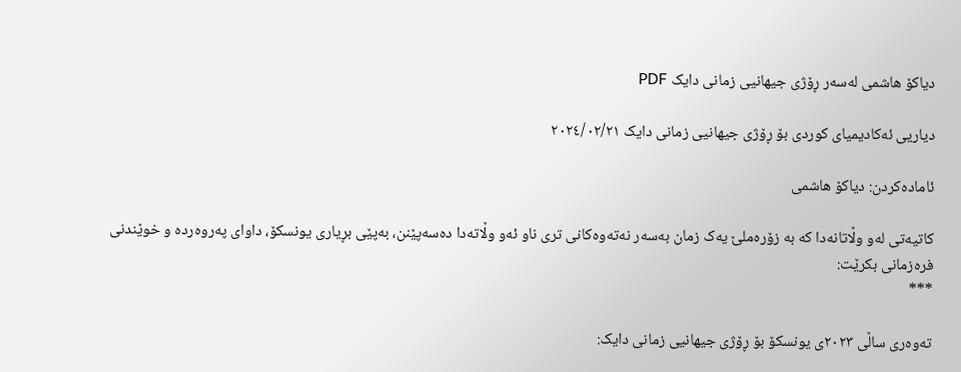دیاکۆ هاشمی لەسەر ڕۆژی جیهانیی زمانی دایک PDF

دیاریی ئەکادیمیای کوردی بۆ ڕۆژی جیهانیی زمانی دایک ٢٠٢٤/٠٢/٢١

ئامادەکردن: دیاکۆ هاشمی

کاتیەتی لەو وڵاتانەدا کە بە زۆرەملێ یەک زمان بەسەر نەتەوەکانی تری ناو ئەو وڵاتەدا دەسەپێنن، بەپێی بڕیاری یونسکۆ، داوای پەروەردە و خوێندنی فرەزمانی بکرێت:
***

تەوەری ساڵی ٢٠٢٣ی یونسکۆ بۆ ڕۆژی جیهانیی زمانی دایک: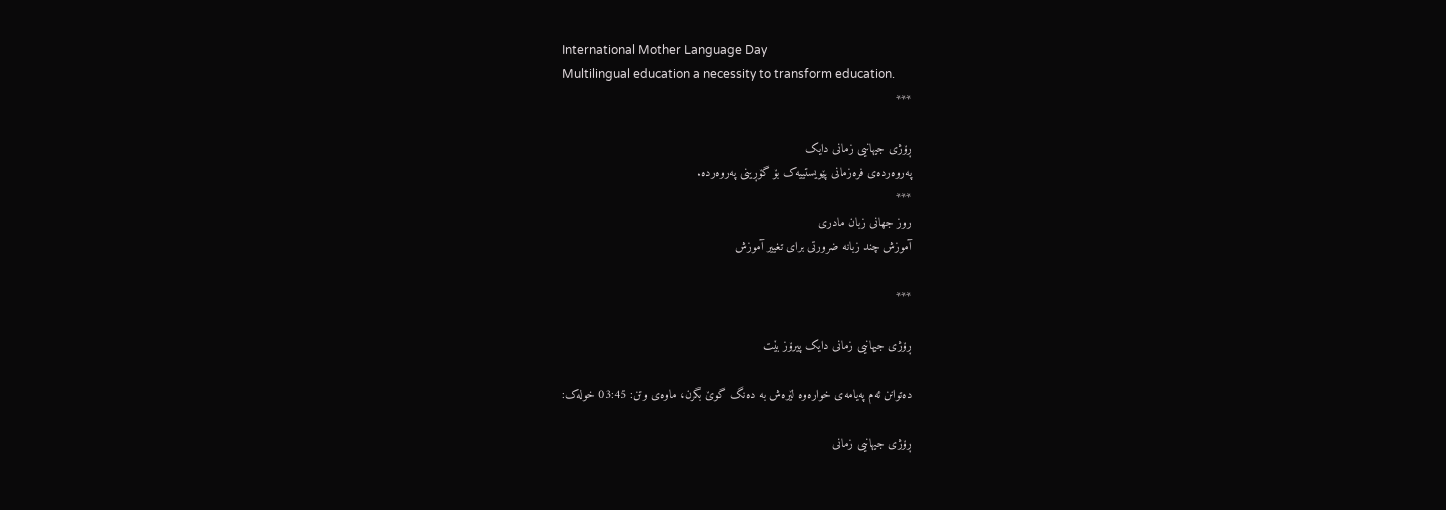International Mother Language Day
Multilingual education a necessity to transform education.
***

ڕۆژی جیهانیی زمانی دایک
پەروەردەی فرەزمانی پێویستییەک بۆ گۆڕینی پەروەردە.
***
روز جهانی زبان مادری
آموزش چند زبانه ضرورتی برای تغییر آموزش

***

ڕۆژی جیهانیی زمانی دایک پیرۆز بێت

دەتوانن ئەم پەیامەی خوارەوە لێرەش بە دەنگ گوێ بگرن، ماوەی وتن: 03:45 خولەک:

ڕۆژی جیهانیی زمانی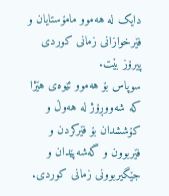دایک لە هەموو مامۆستایان و فێرخوازانی زمانی کوردی پیرۆز بێت.
سوپاس بۆ هەموو ئێوەی هێژا کە شەووڕۆژ لە هەوڵ و کۆششدان بۆ فێرکردن و فێربوون و گەشەپێدان و جێگیربوونی زمانی کوردی.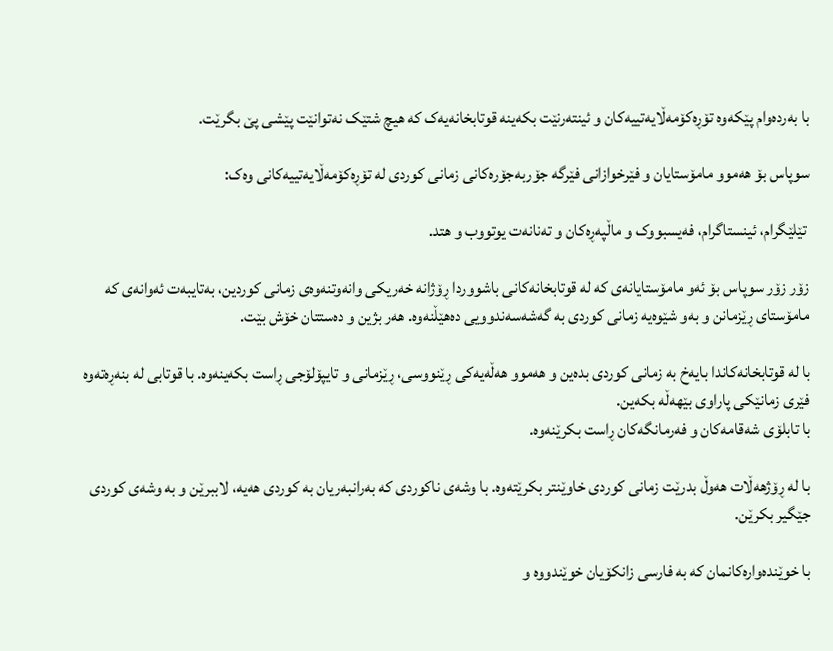با بەردەوام پێکەوە تۆڕەکۆمەڵایەتییەکان و ئینتەرنێت بکەینە قوتابخانەیەک کە هیچ شتێک نەتوانێت پێشی پێ بگرێت.

سوپاس بۆ هەموو مامۆستایان و فێرخوازانی فێرگە جۆربەجۆرەکانی زمانی کوردی لە تۆڕەکۆمەڵایەتییەکانی وەک:

 تێلێگرام، ئینستاگرام، فەیسبووک و ماڵپەڕەکان و تەنانەت یوتووب و هتد.

زۆر زۆر سوپاس بۆ ئەو مامۆستایانەی کە لە قوتابخانەکانی باشووردا ڕۆژانە خەریکی وانەوتنەوەی زمانی کوردین، بەتایبەت ئەوانەی کە مامۆستای ڕێزمانن و بەو شێوەیە زمانی کوردی بە گەشەسەندوویی دەهێڵنەوە. هەر بژین و دەستتان خۆش بێت.

با لە قوتابخانەکاندا بایەخ بە زمانی کوردی بدەین و هەموو هەڵەیەکی ڕێنووسی، ڕێزمانی و تایپۆلۆجی ڕاست بکەینەوە. با قوتابی لە بنەڕەتەوە فێری زمانێکی پاراوی بێهەڵە بکەین.
با تابلۆی شەقامەکان و فەرمانگەکان ڕاست بکرێنەوە.

با لە ڕۆژهەڵات هەوڵ بدرێت زمانی کوردی خاوێنتر بکرێتەوە. با وشەی ناکوردی کە بەرانبەریان بە کوردی هەیە، لاببرێن و بە وشەی کوردی جێگیر بکرێن.

با خوێندەوارەکانمان کە بە فارسی زانکۆیان خوێندووە و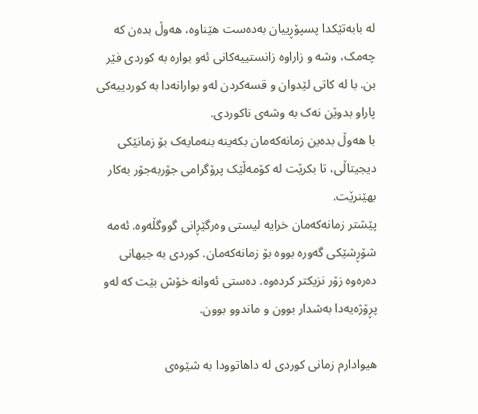لە بابەتێکدا پسپۆڕییان بەدەست هێناوە، هەوڵ بدەن کە چەمک، وشە و زاراوە زانستییەکانی ئەو بوارە بە کوردی فێر بن. با لە کاتی لێدوان و قسەکردن لەو بوارانەدا بە کوردییەکی پاراو بدوێن نەک بە وشەی ناکوردی.
با هەوڵ بدەین زمانەکەمان بکەینە بنەمایەک بۆ زمانێکی دیجیتاڵی، تا بکرێت لە کۆمەڵێک پرۆگرامی جۆربەجۆر بەکار بهێنرێت.
پێشتر زمانەکەمان خرایە لیستی وەرگێڕانی گووگڵەوە. ئەمە شۆڕشێکی گەورە بووە بۆ زمانەکەمان. کوردی بە جیهانی دەرەوە زۆر نزیکتر کردەوە. دەستی ئەوانە خۆش بێت کە لەو پڕۆژەیەدا بەشدار بوون و ماندوو بوون.

هیوادارم زمانی کوردی لە داهاتوودا بە شێوەی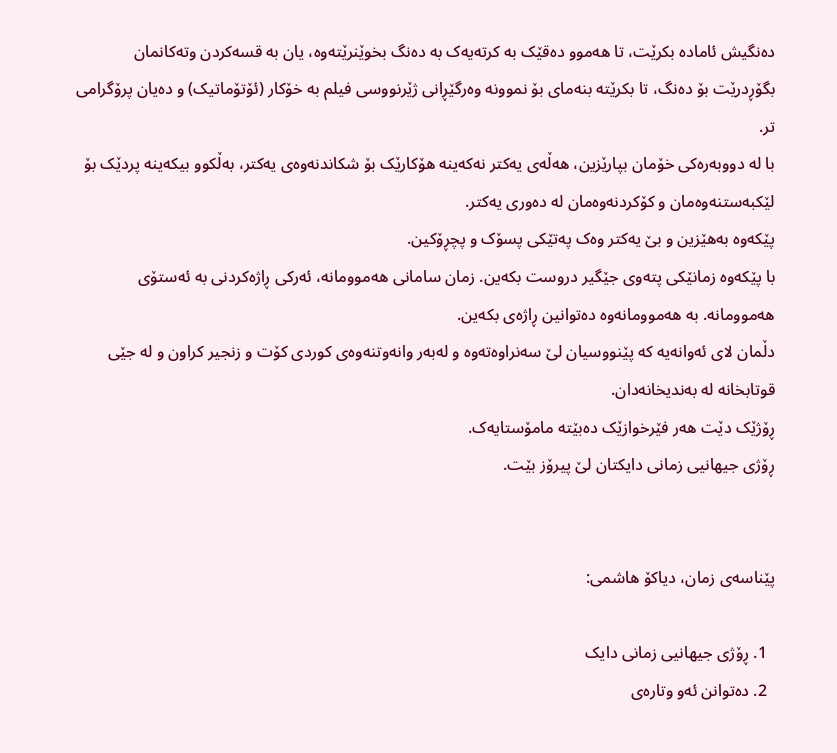دەنگیش ئامادە بکرێت، تا هەموو دەقێک بە کرتەیەک بە دەنگ بخوێنرێتەوە، یان بە قسەکردن وتەکانمان بگۆڕدرێت بۆ دەنگ، تا بکرێتە بنەمای بۆ نموونە وەرگێڕانی ژێرنووسی فیلم بە خۆکار (ئۆتۆماتیک) و دەیان پرۆگرامی تر.
با لە دووبەرەکی خۆمان بپارێزین، هەڵەی یەکتر نەکەینە هۆکارێک بۆ شکاندنەوەی یەکتر، بەڵکوو بیکەینە پردێک بۆ لێکبەستنەوەمان و کۆکردنەوەمان لە دەوری یەکتر.
پێکەوە بەهێزین و بێ یەکتر وەک پەتێکی پسۆک و پچڕۆکین.
با پێکەوە زمانێکی پتەوی جێگیر دروست بکەین. زمان سامانی هەموومانە، ئەرکی ڕاژەکردنی بە ئەستۆی هەموومانە. بە هەموومانەوە دەتوانین ڕاژەی بکەین.
دڵمان لای ئەوانەیە کە پێنووسیان لێ سەنراوەتەوە و لەبەر وانەوتنەوەی کوردی کۆت و زنجیر کراون و لە جێی قوتابخانە لە بەندیخانەدان.
ڕۆژێک دێت هەر فێرخوازێک دەبێتە مامۆستایەک.
ڕۆژی جیهانیی زمانی دایکتان لێ پیرۆز بێت.


پێناسەی زمان، دیاکۆ هاشمی:

  1. ڕۆژی جیهانیی زمانی دایک
  2. دەتوانن ئەو وتارەی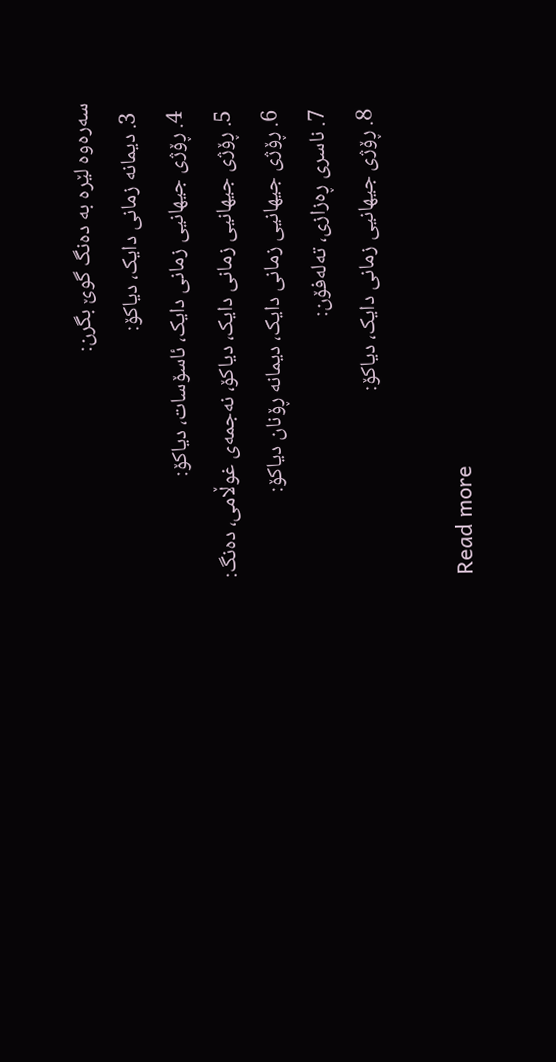سەرەوە لێرە بە دەنگ گوێ بگرن:
  3. دیمانە زمانی دایک، دیاکۆ:
  4. ڕۆژی جیهانیی زمانی دایک، ئاسۆسات، دیاکۆ:
  5. ڕۆژی جیهانیی زمانی دایک، دیاکۆ، نەجمەی غوڵامی، دەنگ:
  6. ڕۆژی جیهانیی زمانی دایک، دیمانە ڕۆنان دیاکۆ:
  7. ناسری ڕەزازی، تەلەفۆن:
  8. ڕۆژی جیهانیی زمانی دایک، دیاکۆ:

Read more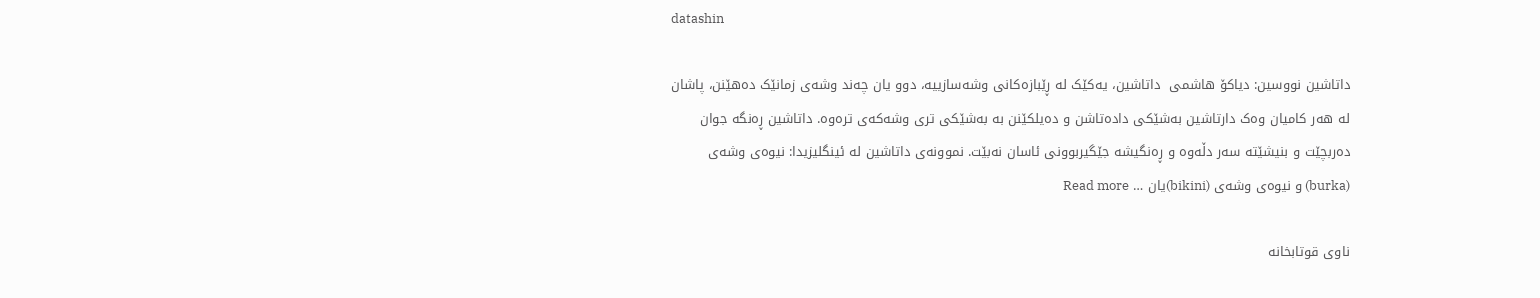datashin

داتاشین نووسین: دیاکۆ هاشمی ‌ داتاشین، یەکێک لە ڕێبازەکانی وشەسازییە، دوو یان چەند وشەی زمانێک دەهێنن، پاشان لە هەر کامیان وەک دارتاشین بەشێکی دادەتاشن و دەیلکێنن بە بەشێکی تری وشەکەی ترەوە. داتاشین ڕەنگە جوان دەربچێت و بنیشێتە سەر دڵەوە و ڕەنگیشە جێگیربوونی ئاسان نەبێت. نموونەی داتاشین لە ئینگلیزیدا: نیوەی وشەی (burka) و نیوەی وشەی (bikini)یان … Read more

ناوی قوتابخانە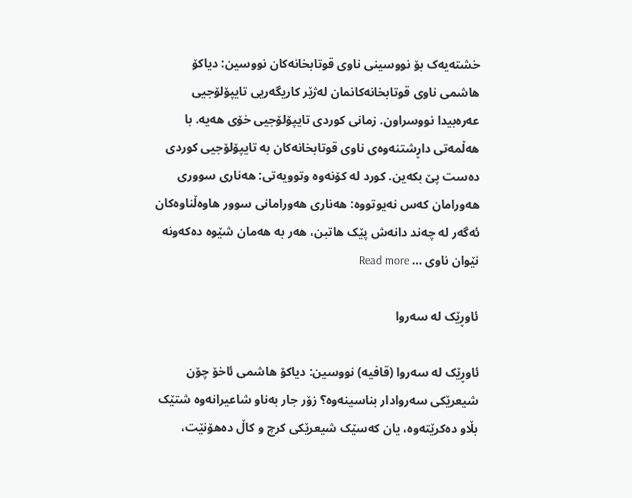خشتەیەک بۆ نووسینی ناوی قوتابخانەکان نووسین: دیاکۆ هاشمی ناوی قوتابخانەکانمان لەژێر کاریگەریی تایپۆلۆجیی عەرەبیدا نووسراون. زمانی کوردی تایپۆلۆجیی خۆی هەیە. با هەڵمەتی داڕشتنەوەی ناوی قوتابخانەکان بە تایپۆلۆجیی کوردی دەست پێ بکەین. کورد لە کۆنەوە وتوویەتی: هەناری سووری هەورامان کەس نەیوتووە: هەناری هەورامانی سوور هاوەڵناوەکان ئەگەر لە چەند دانەش پێک هاتبن، هەر بە هەمان شێوە دەکەونە نێوان ناوی … Read more

ئاوڕێک لە سەروا

ئاوڕێک لە سەروا (قافیه) نووسین: دیاکۆ هاشمی ئاخۆ چۆن شیعرێکی سەروادار بناسینەوە؟ زۆر جار بەناو شاعیرانەوە شتێک بڵاو دەکرێتەوە، یان کەسێک شیعرێکی کرچ و کاڵ دەهۆنێت،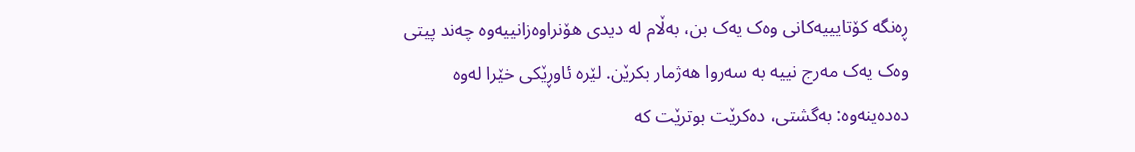ڕەنگە کۆتایییەکانی وەک یەک بن، بەڵام لە دیدی هۆنراوەزانییەوە چەند پیتی وەک یەک مەرج نییە بە سەروا هەژمار بکرێن. لێرە ئاوڕێکی خێرا لەوە دەدەینەوە: بەگشتی، دەکرێت بوترێت کە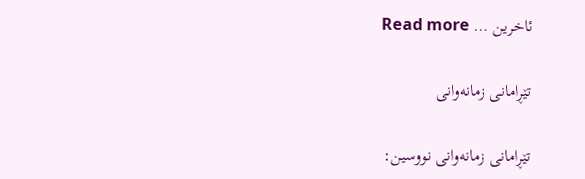ئاخرین … Read more

تێڕامانی زمانەوانی

تێڕامانی زمانەوانی نووسین: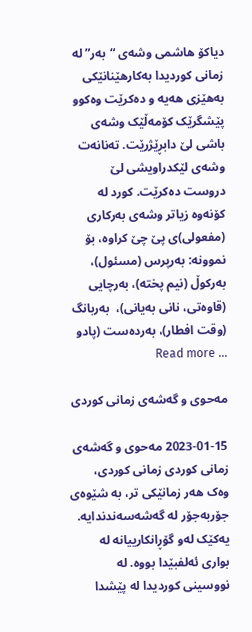دیاکۆ هاشمی وشەی “بەر” لە زمانی کوردیدا بەکارهێنانێکی بەهێزی هەیە و دەکرێت وەکوو پێشگرێک کۆمەڵێک وشەی باشی لێ دابڕێژرێت. تەنانەت وشەی لێکدراویشی لێ  دروست دەکرێت. کورد لە کۆنەوە زیاتر وشەی بەرکاری (مفعولی)ی پێ چێ کراوە، بۆ نموونە: بەرپرس (مسئول)، بەرکوڵ (نیم پخته)، بەرچایی (قاوەتی، نانی بەیانی)،  بەربانگ (وقت افطار)، بەردەست (پادو … Read more

مەحوی و گەشەی زمانی کوردی

2023-01-15 مەحوی و گەشەی زمانی کوردی زمانی کوردی، وەک هەر زمانێکی تر، بە شێوەی جۆربەجۆر لە گەشەسەندندایە. یەکێک لەو گۆڕانکارییانە لە بواری ئەلفبێدا بووە. لە نووسینی کوردیدا لە پێشدا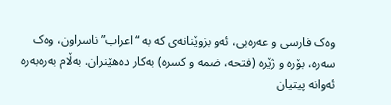وەک فارسی و عەرەبی، ئەو بزوێنانەی کە بە “اعراب” ناسراون، وەک سەرە، بۆرە و ژێرە (فتحە، ضمه و کسره) بەکار دەهێنران. بەڵام بەرەبەرە ئەوانە پیتیان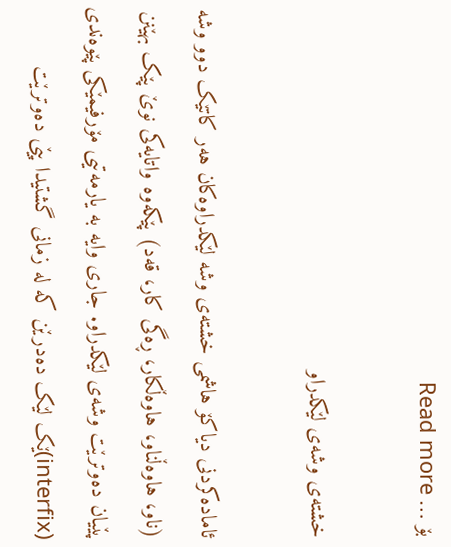بۆ … Read more

خشتەی وشەی لێکدراو

ئامادەکردنی دیاکۆ هاشمی خشتەی وشە لێکدراوەکان هەر کاتێک دوو وشە (ناو، هاوەڵناو، هاوەڵکار، ڕەگی کار، قەد) پێکەوە واتایەکی نوێ پێک بهێنن پێیان دەوترێت وشەی لێکدراو. جاری وایە بە یارمەتیی مۆرفیمێکی پێوەندی (interfix)ێک لێک دەدرێن کە لە زمانی گشتیدا پێی دەوترێت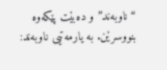“ناوبەند” و دەبێت پێکەوە بنووسرێن. بە یارمەتیی ناوبەند: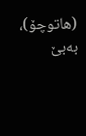(هاتوچۆ)، بەبێ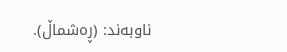ناوبەند: (ڕەشماڵ).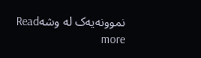نموونەیەک لە وشەRead more